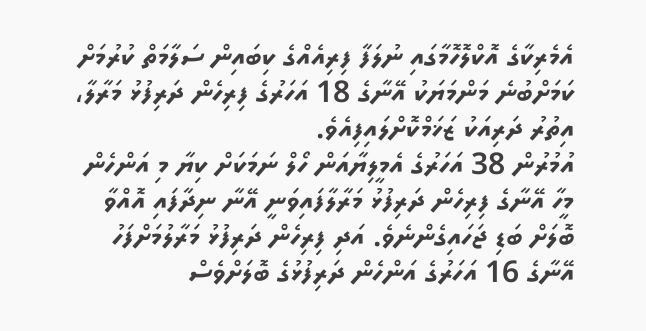އެމެރިކާގެ އޮކްލޮހޮމާގައި ނުލަފާ ފިރިއެއްގެ ކިބައިން ސަލާމަތް ކުރުމަށް ކަމަށްބުނެ މަންމަޔަކު އޭނާގެ 18 އަހަރުގެ ފިރިހެން ދަރިފުޅު މަރާލާ، އިތުރު ދަރިއަކު ޒަޚަމްކޮށްލައިފިއެވެ.
އުމުރުން 38 އަހަރުގެ އެމީލިޔާއަން ހޯލް ނަމަކަށް ކިޔާ މި އަންހެން މީހާ އޭނާގެ ފިރިހެން ދަރިފުޅު މަރާލާފައިވަނީ އޭނާ ނިދާފައި އޮއްވާ ބޮލަށް ބަޑި ޖަހައިގެންނެވެ. އަދި ފިރިހެން ދަރިފުޅު މަރާލުމަށްފަހު އޭނާގެ 16 އަހަރުގެ އަންހެން ދަރިފުޅުގެ ބޮލަށްވެސް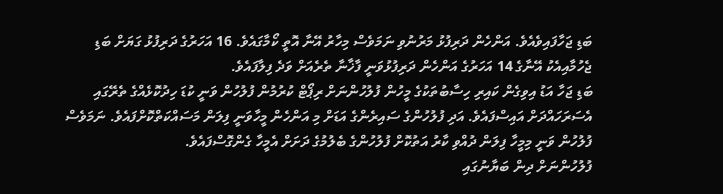ބަޑި ޖަހާފައިވެއެވެ. އަންހެން ދަރިފުޅު މަރުނުވި ނަމަވެސް މިހާރު އޭނާ އޮތީ ކޯމާގައެވެ. 16 އަހަރުގެ ދަރިފުޅު ގަޔަށް ބަޑި ޖެހުމާއިއެކު އޭނާގެ 14 އަހަރުގެ އަންހެން ދަރިފުޅުވަނީ ފާޚާނާ ތެރެއަށް ވަދެ ފިލާފައެވެ.
ބަޑި ޖަހާ އަޑު އިވިގެން ކައިރި ހިސާބުތަކުގެ މީހުން ފުލުހުންނަށް ރިޕޯޓް ކުރުމުން ފުލުހުން ވަނީ ކުޑަ ހިދުކޮޅެއްގެ ތެރޭގައި އެސަރަހައްދަށް އައިސްފައެވެ. އަދި ފުލުހުންގެ ސައިރެންގެ އަޑަށް މި އަންހެން މީހާވަނީ ފިލަން މަސައްކަތްކޮށްފައެވެ. ނަމަވެސް ފުލުހުން ވަނީ މިމީހާ ފިލަން ދުއްވި ކާރު އަތުކޮށް ފުލުހުންގެ ބެލުމުގެ ދަށަށް އެމީހާ ގެންގޮސްފައެވެ.
ފުލުހުންނަށް ދިން ބަޔާނުގައި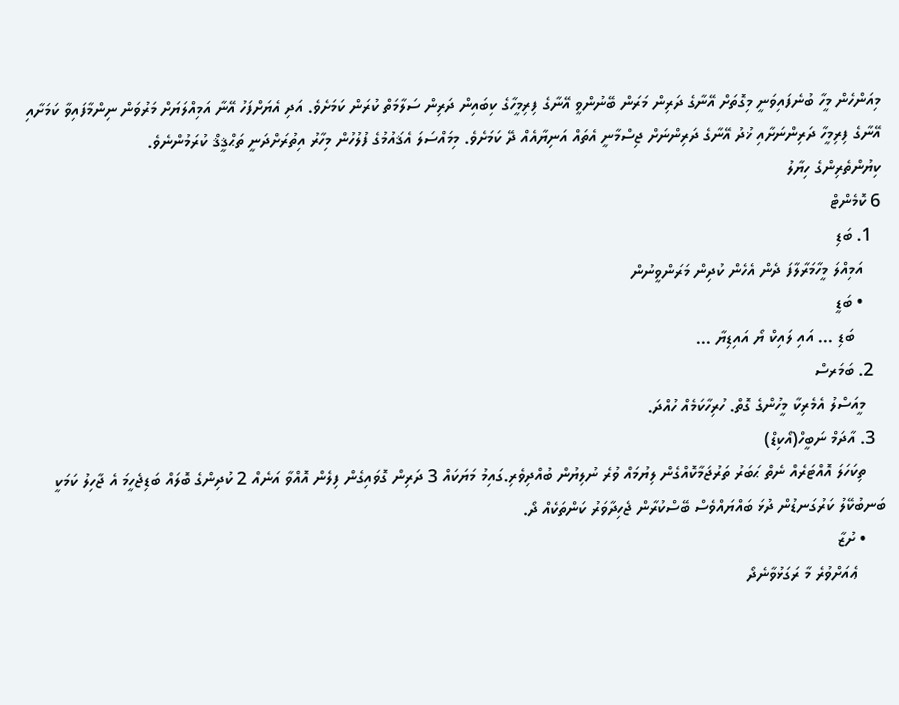މިއަންހެން މީހާ ބުނެފައިވަނީ މިގޮތަށް އޭނާގެ ދަރިން މަރަން ބޭނުންވީ އޭނާގެ ފިރިމީހާގެ ކިބައިން ދަރިން ސަލާމަތް ކުރަން ކަމަށެވެ. އަދި އެޔަށްފަހު އޭނާ އަމިއްލަޔަށް މަރުވަން ނިންމާފައިވާ ކަމަށާއި އޭނާގެ ފިރިމީހާ ދަރިންނަށާއި ޚުދު އޭނާގެ ދަރިންނަށް ޖިސްމާނީ އެތައް އަނިޔާއެއް ދޭ ކަމަށެވެ. މިމައްސަލަ އެޤައުމުގެ ފުލުހުން މިހާރު އިތުރަށްދަނީ ތަޙްޤީޤް ކުރަމުންނެވެ.
ކިޔުންތެރިންގެ ހިޔާލު
6 ކޮމެންޓް
  1. ބަޑި
    އަމިއްލަ މީހާމަރާލާފަ ދެން އެހެން ކުދިން މަރަންވީނުން
    • ބަޑީ
      ބަޑި ... އައި ލައިކް ޔޯ އައިޑިޔާ ...
  2. ބަމަރސް
    މީއަސްލު އެމެރިކާ މީހުންގެ ގޮތް. ހުރިހާކަމެއް ހުއްދަ.
  3. އާދަމް ނަބީހް(އޯކިޑް)
    ތިކަހަލަ އޮއްޓަރެއް ނެތް ޙަބަރު ތަރުޖަމާކޮއްގެން ލިޔުމައް ވުރެ ނުލިޔުން ބުއްދިވެރި.ގައިމު މަޔަކައް 3 ދަރިން ގޮވައިގެން ފިލެން އޮއްވާ އަނެއް 2 ކުދިންގެ ބޮލައް ބަޑިޖެހީމަ އެ ޖާހިލު ކަމަކީ ބަނބުކޭލު ކަރުގަނޑުން ދުޅަ ބައްޔައްވެސް ބޭސްކުރާން ޖެހިދާވަރު ކަންތަކެއް ދޯ.
    • ށުޒާ
      ޢެއަށްވުރެ މާ ރަގަޅުވާނެދޯ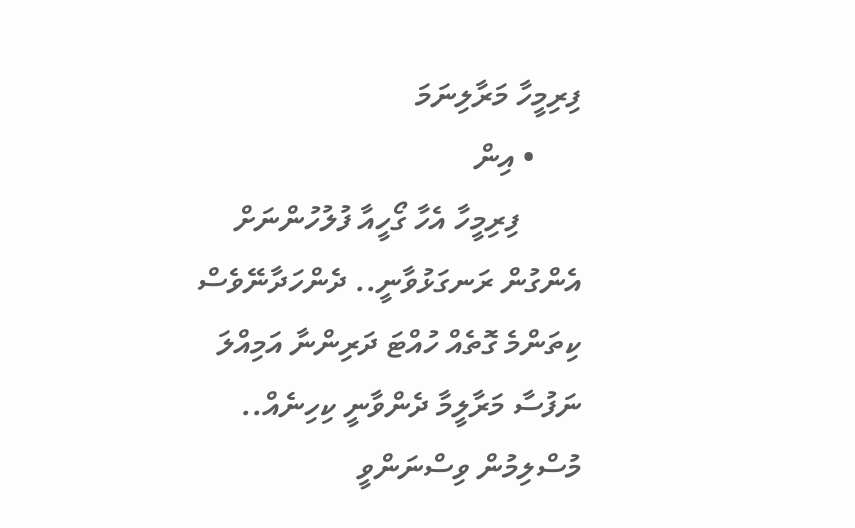ފިރިމީހާ މަރާލިނަމަ
      • އިން
        ފިރިމީހާ އެހާ ގޯހީއާ ފުލުހުންނަށް އެންގުން ރަނގަޅުވާނީ.. ދެންހަދާނޭވެސް ކިތަންމެ ގޮތެއް ހުއްޓަ ދަރިންނާ އަމިއްލަ ނަފުސާ މަރާލީމާ ދެންވާނީ ކިހިނެއް.. މުސްލިމުން ވިސްނަންވީ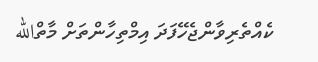ކެއްތެރިވާންޖެހޭފަދަ އިމްތިހާންތަށް މާތްالله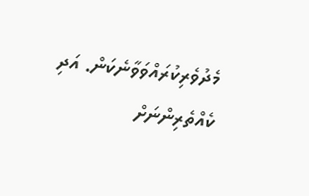މެދުވެރިކުރައްވަވާނެކަން. އަދި ކެއްތެރިންނަށް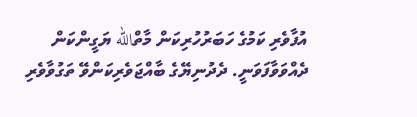އުފާވެރި ކަމުގެ ހަބަރުހުރިކަން މާތްالله ޔަގީންކަން ދެއްވަވާފަވަނީ. ދެދުނިޔޭގެ ބާއްޖަވެރިކަންވޭ ތަގުވާވެރި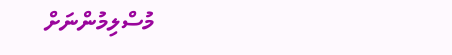މުސްލިމުންނަށް